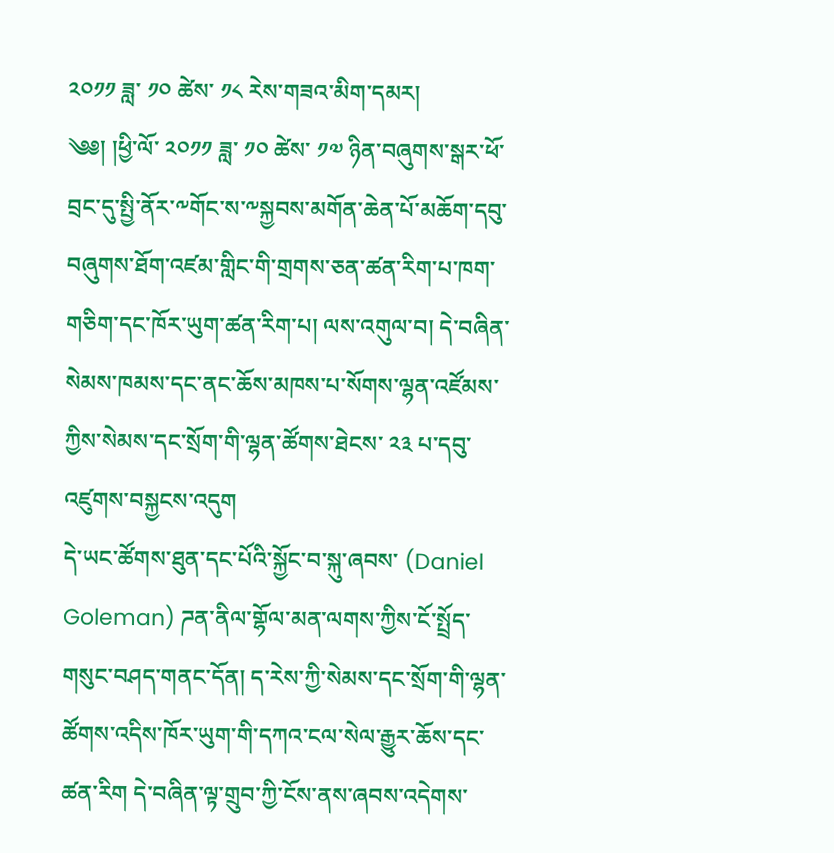༢༠༡༡ ཟླ་ ༡༠ ཚེས་ ༡༨ རེས་གཟའ་མིག་དམར།
༄༅། །ཕྱི་ལོ་ ༢༠༡༡ ཟླ་ ༡༠ ཚེས་ ༡༧ ཉིན་བཞུགས་སྒར་ཕོ་བྲང་དུ་སྤྱི་ནོར་༸གོང་ས་༸སྐྱབས་མགོན་ཆེན་པོ་མཆོག་དབུ་བཞུགས་ཐོག་འཛམ་གླིང་གི་གྲགས་ཅན་ཚན་རིག་པ་ཁག་གཅིག་དང་ཁོར་ཡུག་ཚན་རིག་པ། ལས་འགུལ་བ། དེ་བཞིན་སེམས་ཁམས་དང་ནང་ཆོས་མཁས་པ་སོགས་ལྷན་འཛོམས་ཀྱིས་སེམས་དང་སྲོག་གི་ལྷན་ཚོགས་ཐེངས་ ༢༣ པ་དབུ་འཛུགས་བསྐྱངས་འདུག
དེ་ཡང་ཚོགས་ཐུན་དང་པོའི་སྐྱོང་བ་སྐུ་ཞབས་ (Daniel Goleman) ཌན་ནིལ་གྷོལ་མན་ལགས་ཀྱིས་ངོ་སྤྲོད་གསུང་བཤད་གནང་དོན། ད་རེས་ཀྱི་སེམས་དང་སྲོག་གི་ལྷན་ཚོགས་འདིས་ཁོར་ཡུག་གི་དཀའ་ངལ་སེལ་རྒྱུར་ཆོས་དང་ཚན་རིག དེ་བཞིན་ལྟ་གྲུབ་ཀྱི་ངོས་ནས་ཞབས་འདེགས་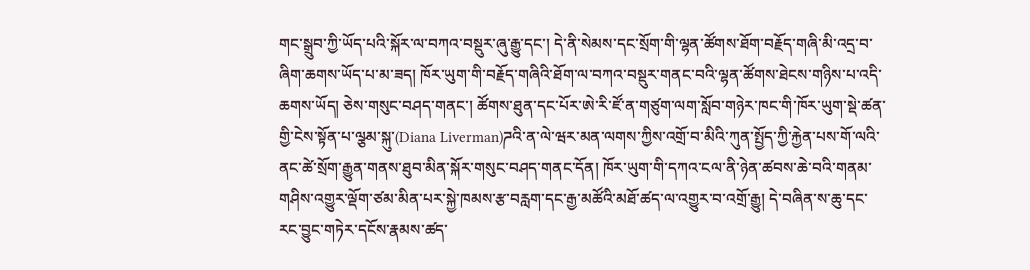གང་སྒྲུབ་ཀྱི་ཡོད་པའི་སྐོར་ལ་བཀའ་བསྡུར་ཞུ་རྒྱུ་དང་། དེ་ནི་སེམས་དང་སྲོག་གི་ལྷན་ཚོགས་ཐོག་བརྗོད་གཞི་མི་འདྲ་བ་ཞིག་ཆགས་ཡོད་པ་མ་ཟད། ཁོར་ཡུག་གི་བརྗོད་གཞིའི་ཐོག་ལ་བཀའ་བསྡུར་གནང་བའི་ལྷན་ཚོགས་ཐེངས་གཉིས་པ་འདི་ཆགས་ཡོད། ཅེས་གསུང་བཤད་གནང་། ཚོགས་ཐུན་དང་པོར་ཨེ་རི་ཛོ་ན་གཙུག་ལག་སློབ་གཉེར་ཁང་གི་ཁོར་ཡུག་སྡེ་ཚན་གྱི་ངེས་སྟོན་པ་ལྩམ་སྐུ་(Diana Liverman)ཌའི་ན་ལེ་ཝར་མན་ལགས་ཀྱིས་འགྲོ་བ་མིའི་ཀུན་སྤྱོད་ཀྱི་རྐྱེན་པས་གོ་ལའི་ནང་ཚེ་སྲོག་རྒྱུན་གནས་ཐུབ་མིན་སྐོར་གསུང་བཤད་གནང་དོན། ཁོར་ཡུག་གི་དཀའ་ངལ་ནི་ཉེན་ཚབས་ཆེ་བའི་གནམ་གཤིས་འགྱུར་ལྡོག་ཙམ་མིན་པར་སྐྱེ་ཁམས་རྩ་བརླག་དང་རྒྱ་མཚོའི་མཐོ་ཚད་ལ་འགྱུར་བ་འགྲོ་རྒྱུ། དེ་བཞིན་ས་ཆུ་དང་རང་བྱུང་གཏེར་དངོས་རྣམས་ཚད་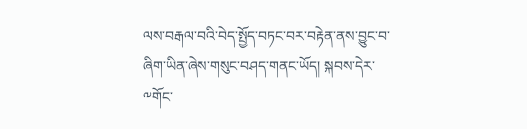ལས་བརྒལ་བའི་བེད་སྤྱོད་བཏང་བར་བརྟེན་ནས་བྱུང་བ་ཞིག་ཡིན་ཞེས་གསུང་བཤད་གནང་ཡོད། སྐབས་དེར་༸གོང་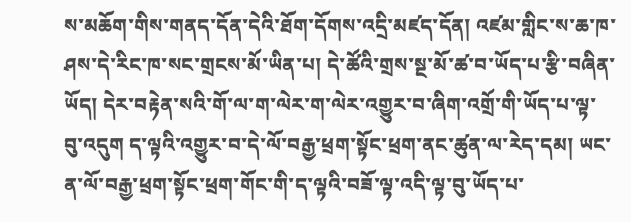ས་མཆོག་གིས་གནད་དོན་དེའི་ཐོག་དོགས་འདྲི་མཛད་དོན། འཛམ་གླིང་ས་ཆ་ཁ་ཤས་དེ་རིང་ཁ་སང་གྲངས་མོ་ཡིན་པ། དེ་ཚོའི་གྲས་སྔ་མོ་ཚ་བ་ཡོད་པ་རྩི་བཞིན་ཡོད། དེར་བརྟེན་སའི་གོ་ལ་ག་ལེར་ག་ལེར་འགྱུར་བ་ཞིག་འགྲོ་གི་ཡོད་པ་ལྟ་བུ་འདུག ད་ལྟའི་འགྱུར་བ་དེ་ལོ་བརྒྱ་ཕྲག་སྟོང་ཕྲག་ནང་ཚུན་ལ་རེད་དམ། ཡང་ན་ལོ་བརྒྱ་ཕྲག་སྟོང་ཕྲག་གོང་གི་ད་ལྟའི་བཟོ་ལྟ་འདི་ལྟ་བུ་ཡོད་པ་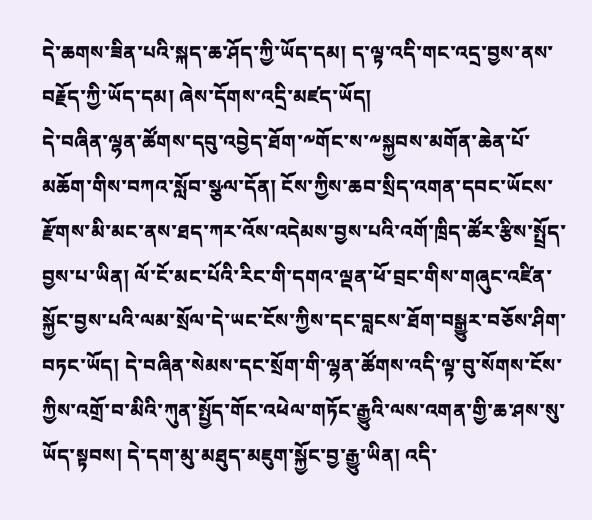དེ་ཆགས་ཟིན་པའི་སྐད་ཆ་ཤོད་ཀྱི་ཡོད་དམ། ད་ལྟ་འདི་གང་འདྲ་བྱས་ནས་བརྗོད་ཀྱི་ཡོད་དམ། ཞེས་དོགས་འདྲི་མཛད་ཡོད།
དེ་བཞིན་ལྷན་ཚོགས་དབུ་འབྱེད་ཐོག་༸གོང་ས་༸སྐྱབས་མགོན་ཆེན་པོ་མཆོག་གིས་བཀའ་སློབ་སྩལ་དོན། ངོས་ཀྱིས་ཆབ་སྲིད་འགན་དབང་ཡོངས་རྫོགས་མི་མང་ནས་ཐད་ཀར་འོས་འདེམས་བྱས་པའི་འགོ་ཁྲིད་ཚོར་རྩིས་སྤྲོད་བྱས་པ་ཡིན། ལོ་ངོ་མང་པོའི་རིང་གི་དགའ་ལྡན་ཕོ་བྲང་གིས་གཞུང་འཛིན་སྐྱོང་བྱས་པའི་ལམ་སྲོལ་དེ་ཡང་ངོས་ཀྱིས་དང་བླངས་ཐོག་བསྒྱུར་བཅོས་ཤིག་བཏང་ཡོད། དེ་བཞིན་སེམས་དང་སྲོག་གི་ལྷན་ཚོགས་འདི་ལྟ་བུ་སོགས་ངོས་ཀྱིས་འགྲོ་བ་མིའི་ཀུན་སྤྱོད་གོང་འཕེལ་གཏོང་རྒྱུའི་ལས་འགན་གྱི་ཆ་ཤས་སུ་ཡོད་སྟབས། དེ་དག་མུ་མཐུད་མཇུག་སྐྱོང་བྱ་རྒྱུ་ཡིན། འདི་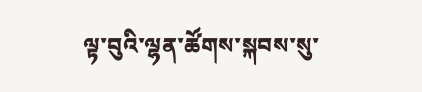ལྟ་བུའི་ལྷན་ཚོགས་སྐབས་སུ་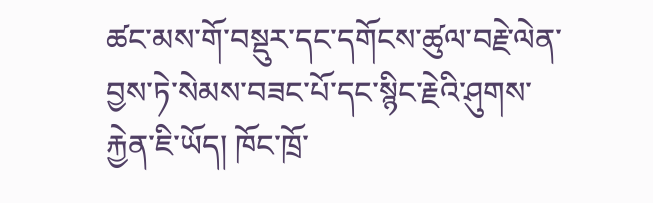ཚང་མས་གོ་བསྡུར་དང་དགོངས་ཚུལ་བརྗེ་ལེན་བྱས་ཏེ་སེམས་བཟང་པོ་དང་སྙིང་རྗེའི་ཤུགས་རྐྱེན་ཇི་ཡོད། ཁོང་ཁྲོ་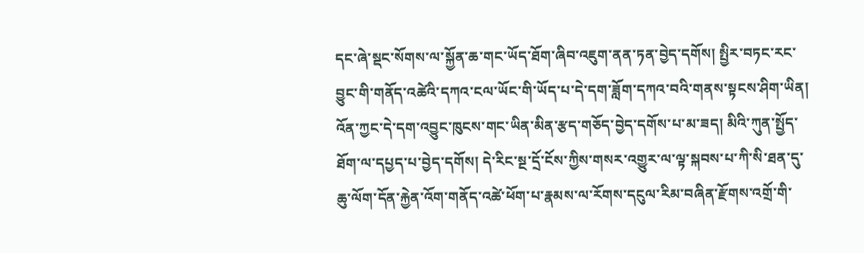དང་ཞེ་སྡང་སོགས་ལ་སྐྱོན་ཆ་གང་ཡོད་ཐོག་ཞིབ་འཇུག་ནན་ཏན་བྱེད་དགོས། སྤྱིར་བཏང་རང་བྱུང་གི་གནོད་འཚེའི་དཀའ་ངལ་ཡོང་གི་ཡོད་པ་དེ་དག་ཟློག་དཀའ་བའི་གནས་སྟངས་ཤིག་ཡིན། འོན་ཀྱང་དེ་དག་འབྱུང་ཁུངས་གང་ཡིན་མིན་རྩད་གཅོད་བྱེད་དགོས་པ་མ་ཟད། མིའི་ཀུན་སྤྱོད་ཐོག་ལ་དཔྱད་པ་བྱེད་དགོས། དེ་རིང་སྔ་དྲོ་ངོས་ཀྱིས་གསར་འགྱུར་ལ་ལྟ་སྐབས་པ་ཀི་སི་ཐན་དུ་ཆུ་ལོག་དོན་རྐྱེན་འོག་གནོད་འཚེ་ཕོག་པ་རྣམས་ལ་རོགས་དངུལ་རིམ་བཞིན་རྫོགས་འགྲོ་གི་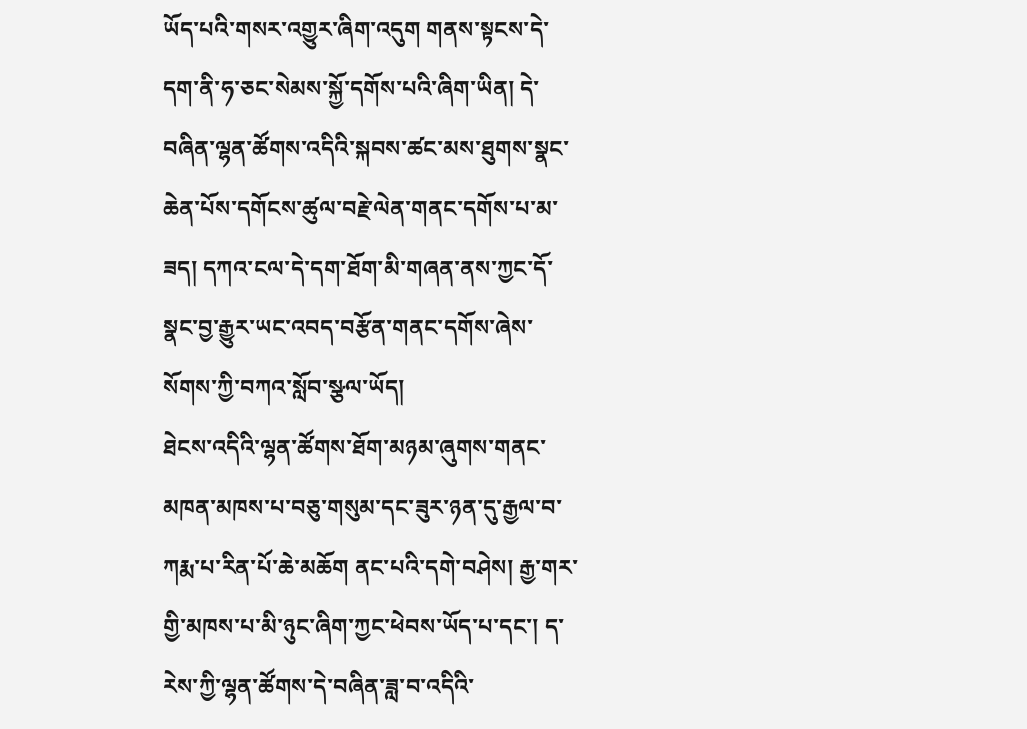ཡོད་པའི་གསར་འགྱུར་ཞིག་འདུག གནས་སྟངས་དེ་དག་ནི་ཧ་ཅང་སེམས་སྐྱོ་དགོས་པའི་ཞིག་ཡིན། དེ་བཞིན་ལྷན་ཚོགས་འདིའི་སྐབས་ཚང་མས་ཐུགས་སྣང་ཆེན་པོས་དགོངས་ཚུལ་བརྗེ་ལེན་གནང་དགོས་པ་མ་ཟད། དཀའ་ངལ་དེ་དག་ཐོག་མི་གཞན་ནས་ཀྱང་དོ་སྣང་བྱ་རྒྱུར་ཡང་འབད་བརྩོན་གནང་དགོས་ཞེས་སོགས་ཀྱི་བཀའ་སློབ་སྩལ་ཡོད།
ཐེངས་འདིའི་ལྷན་ཚོགས་ཐོག་མཉམ་ཞུགས་གནང་མཁན་མཁས་པ་བཅུ་གསུམ་དང་ཟུར་ཉན་དུ་རྒྱལ་བ་ཀརྨ་པ་རིན་པོ་ཆེ་མཆོག ནང་པའི་དགེ་བཤེས། རྒྱ་གར་གྱི་མཁས་པ་མི་ཉུང་ཞིག་ཀྱང་ཕེབས་ཡོད་པ་དང་། ད་རེས་ཀྱི་ལྷན་ཚོགས་དེ་བཞིན་ཟླ་བ་འདིའི་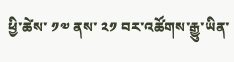ཕྱི་ཚེས་ ༡༧ ནས་ ༢༡ བར་འཚོགས་རྒྱུ་ཡིན་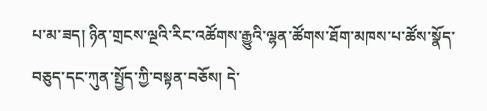པ་མ་ཟད། ཉིན་གྲངས་ལྔའི་རིང་འཚོགས་རྒྱུའི་ལྷན་ཚོགས་ཐོག་མཁས་པ་ཚོས་སྣོད་བཅུད་དང་ཀུན་སྤྱོད་ཀྱི་བསྟན་བཅོས། དེ་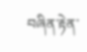བཞིན་རྟེན་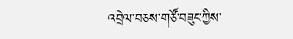འབྲེལ་བཅས་གཙོ་བཟུང་ཀྱིས་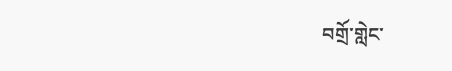བགྲོ་གླེང་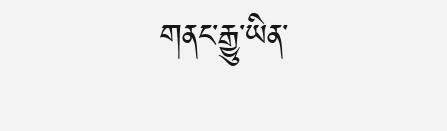གནང་རྒྱུ་ཡིན་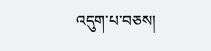འདུག་པ་བཅས།